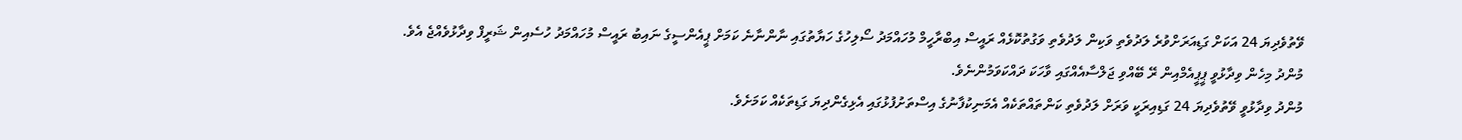ވޭތުވެދިޔަ 24 އަކަށް ގަޑިއަރަށްވުރެ ލަދުވެތި ވަކިން ލަދުވެތި ވަގުތުކޮޅެއް ރައީސް އިބްރާހީމް މުހައްމަދު ސޯލިހުގެ ހަޔާތުގައި ނާންނާނެ ކަމަށް ޕީއެންސީގެ ނައިބު ރައީސް މުހައްމަދު ހުސެއިން ޝަރީފް ވިދާޅުވެއްޖެ އެވެ.
މުންދު މިހެން ވިދާޅުވީ ޕީޕީއެމްއިން ރޭ ބޭއްވި ޖަލްސާއެއްގައި ވާހަކަ ދައްކަވަމުންނެވެ.
މުންދު ވިދާޅުވީ ވޭތުވެދިޔަ 24 ގަޑިއިރަކީ ވަރަށް ލަދުވެތި ކަންތައްތަކެއް އެމަނިކުފާނުގެ އިސްތަށުފުޅުގައި އެޅިގެންދިޔަ ގަޑިތަކެއް ކަމަށެވެ.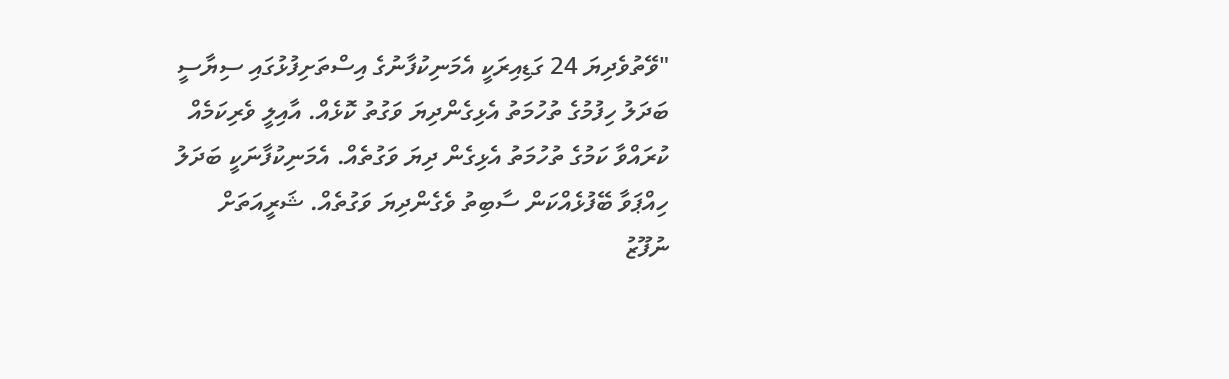"ވޭތުވެދިޔަ 24 ގަޑިއިރަކީ އެމަނިކުފާނުގެ އިސްތަށިފުޅުގައި ސިޔާސީ ބަދަލު ހިފުމުގެ ތުހުމަތު އެޅިގެންދިޔަ ވަގުތު ކޮޅެއް. އާއިލީ ވެރިކަމެއް ކުރައްވާ ކަމުގެ ތުހުމަތު އެޅިގެން ދިޔަ ވަގުތެއް. އެމަނިކުފާނަކީ ބަދަލު ހިއްޕަވާ ބޭފުޅެއްކަން ސާބިތު ވެގެންދިޔަ ވަގުތެއް. ޝަރީއަތަށް ނުފޫޒު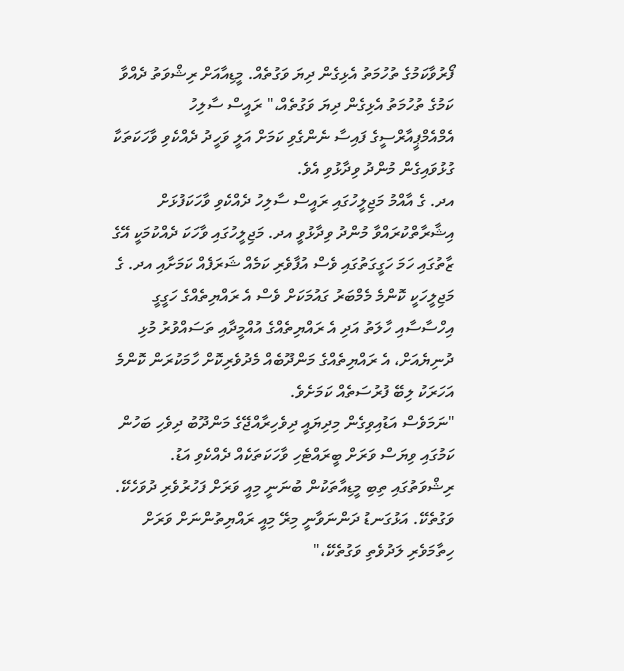ފޯރުވާކަމުގެ ތުހުމަތު އެޅިގެން ދިޔަ ވަގުތެއް. މީޑިއާއަށް ރިޝްވަތު ދެއްވާ ކަމުގެ ތުހުމަތު އެޅިގެން ދިޔަ ވަގުތެއް،" ރައީސް ސާލިހު އެމްއެމްޕީއާރްސީގެ ފައިސާ ނެންގެވި ކަމަށް އަލީ ވަހީދު ދެއްކެވި ވާހަކަތަކާ ގުޅުވައިގެން މުންދު ވިދާޅުވި އެވެ.
އދ. ގެ އާއްމު މަޖިލީހުގައި ރައީސް ސާލިހު ދެއްކެވި ވާހަކަފުޅަށް އިޝާރާތްކުރައްވާ މުންދު ވިދާޅުވީ އދ. މަޖިލީހުގައި ވާހަކަ ދެއްކުމަކީ އޭގެ ޒާތުގައި ހަމަ ހަގީގަތުގައި ވެސް އުފާވެރި ކަމެއް ޝަރަފެއް ކަމަށާއި އދ. ގެ މަޖިލީހަކީ ކޮންމެ މެމްބަރު ގައުމަކަށް ވެސް އެ ރައްޔިތެއްގެ ހަގީގީ އިހްސާސާއި ހާލަތު އަދި އެ ރައްޔިތެއްގެ އުއްމީދާއި ތަސައްވުރު މުޅި ދުނިޔެއަށް، އެ ރައްޔިތެއްގެ މަންދޫބެއް މެދުވެރިކޮށް ހާމަކުރަން ކޮންމެ އަހަރަކު ލިބޭ ފުރުސަތެއް ކަމަށެވެ.
"ނަމަވެސް އަޑުއިވިގެން މިދިޔައީ ދިވެހިރާއްޖޭގެ މަންދޫބު ދިވެހި ބަހުން ކަމުގައި ވިޔަސް ވަރަށް ބީރައްޓެހި ވާހަކަތަކެއް ދެއްކެވި އަޑު. ރިޝްވަތުގައި ތިބި މީޑިއާތަކުން ބުނަނީ މިއީ ވަރަށް ފަހުރުވެރި ދުވަހެކޭ. ވަގުތެކޭ. އަޅުގަނޑު ދަންނަވާނީ މިރޭ މިއީ ރައްޔިތުންނަށް ވަރަށް ހިތާމަވެރި ލަދުވެތި ވަގުތެކޭ،"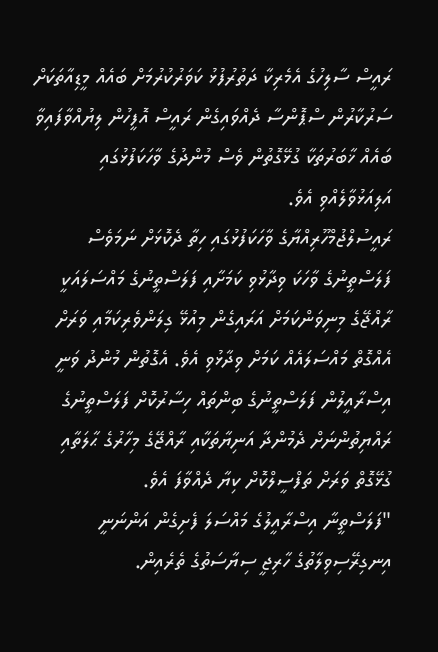ރައީސް ސާލިހުގެ އެމެރިކާ ދަތުރުފުޅު ކަވަރުކުރުމަށް ބައެއް މީޑިއާތަކަށް ސަރުކާރުން ސްޕޮންސާ ދެއްވައިގެން ރައީސް އޮފީހުން ލިޔުއްވާފައިވާ ބައެއް ޚާބަރުތަކާ ގުޅޭގޮތުން ވެސް މުންދުގެ ވާހަކަފުޅުގައި އަލިއަޅުވާލެއްވި އެވެ.
ރައީސުލްޖުމްހޫރިއްޔާގެ ވާހަކަފުޅުގައި ހިތާ ދެކޮޅަށް ނަމަވެސް ފަލަސްތީނުގެ ވާހަކަ ވިދާޅުވި ކަމަށާއި ފަލަސްތީނުގެ މައްސަލައަކީ ރާއްޖޭގެ މިނިވަންކަމަށް އަރައިގެން މިއުޅޭ ގިލަންވެރިކަމާއި ވަރަށް އެއްގޮތް މައްސަލައެއް ކަމަށް ވިދާޅުވި އެވެ. އެގޮތުން މުންދު ވަނީ އިސްރާއީލުން ފަލަސްތީނުގެ ބިންތައް ހިސާރުކޮށް ފަލަސްތީނުގެ ރައްޔިތުންނަށް ދެމުންދާ އަނިޔާތަކާއި ރާއްޖޭގެ މިހާރުގެ ޙާލަތާއި ގުޅޭގޮތް ވަރަށް ތަފްސީލްކޮށް ކިޔާ ދެއްވާފަ އެވެ.
"ފަލަސްތީނާ އިސްރާއީލުގެ މައްސަލަ ފެށިގެން އަންނަނީ އިނގިރޭސިވިލާތުގެ ހާރިޖީ ސިޔާސަތުގެ ތެރެއިން.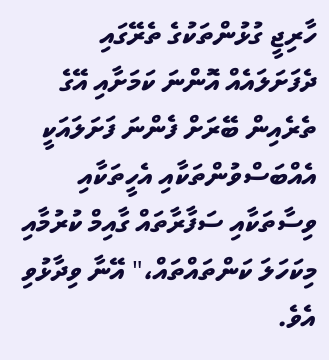ހާރިޖީ ގުޅުންތަކުގެ ތެރޭގައި ދެފަށަލައެއް އޮންނަ ކަމަށާއި އޭގެ ތެރެއިން ބޭރަށް ފެންނަ ފަށަލައަކީ އެއްބަސްވުންތަކާއި އެހީތަކާއި ވިސާތަކާއި ސަފާރާތައް ގާއިމް ކުރުމާއި މިކަހަލަ ކަންތައްތައް،" އޭނާ ވިދާޅުވި އެވެ.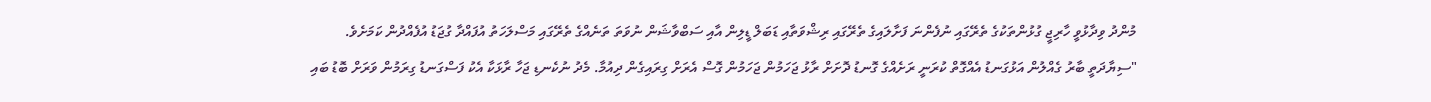މުންދު ވިދާޅުވީ ހާރިޖީ ގުޅުންތަކުގެ ތެރޭގައި ނުފެންނަ ފަށާލައިގެ ތެރޭގައި ރިޝްވަތާއި ޑަބަލް ޑީލިން އާއި ސަބްވާޝަން ނުވަތަ ތަނެއްގެ ތެރޭގައި މަސްލަހަތު އުފައްދާ ގުޖަޑު އުފެއްދުން ކަމަށެވެ.
"ސިޔާދަތީ ބާރު ގެއްލުން އަޅުގަނޑު އެއްގޮތް ކުރަނީ ރަށެއްގެ ގޮނޑު ދޮށަށް ރާޅު ޖަހަމުން ޖަހަމުން ގޮސް އެރަށް ގިރައިގެން ދިއުމާ. މެދު ނުކެނޑި ޖަހާ ރާޅަކާ އެކު ފަސްގަނޑު ގިރަމުން ވަރަށް ބޮޑު ބައި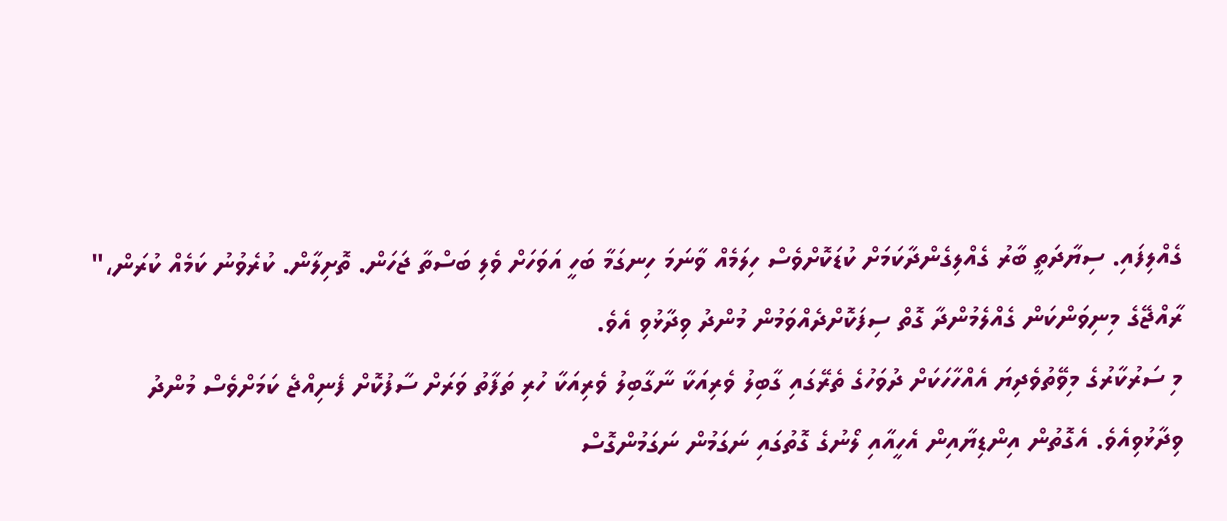ގެއްލިފައި. ސިޔާދަތީ ބާރު ގެއްލިގެންދާކަމަށް ކުޑަކޮށްވެސް ހިލަމެއް ވާނަމަ ހިނގަމާ ބަހީ އަވަހަށް ވެލި ބަސްތާ ޖަހަން. ތޮށިލާން. ކުރެވުނު ކަމެއް ކުރަން،" ރާއްޖޭގެ މިނިވަންކަން ގެއްލެމުންދާ ގޮތް ސިފަކޮށްދެއްވަމުން މުންދު ވިދާޅުވި އެވެ.
މި ސަރުކާރުގެ މިވޭތުވެދިޔަ އެއްހާހަކަށް ދުވަހުގެ ތެރޭގައި ގާބިލު ވެރިއަކާ ނާގާބިލު ވެރިއަކާ ހުރި ތަފާތު ވަރަށް ސާފުކޮށް ފެނިއްޖެ ކަމަށްވެސް މުންދު ވިދާޅުވިއެވެ. އެގޮތުން އިންޑިޔާއިން އެހީއާއި ލޯނުގެ ގޮތުގައި ނަގަމުން ނަގަމުންގޮސް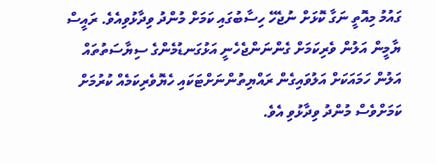ގައުމު މިއޮތީ ނަގާ ކޮޅަށް ނުޖެހޭ ހިސާބުގައި ކަމަށް މުންދު ވިދާޅުވިއެވެ. ރައީސް ޔާމީން އަލުން ވެރިކަމަށް ގެންނަންޖެހެނީ އަޅުގަނޑުމެންގެ ސިޔާސަތުތައް އަލުން ހަމައަކަށް އަލުވައިގެން ރައްޔިތުންނަށްޓަކައި ހެޔޮވެރިކަމެއް ކުރުމަށް ކަމަށްވެސް މުންދު ވިދާޅުވި އެވެ.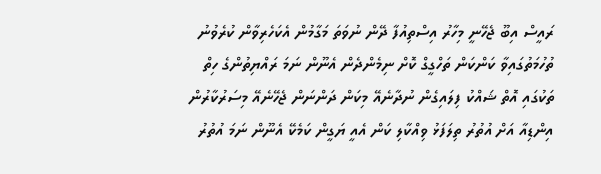ރައީސް އިބޫ ޖެހޭނީ މިހާރު އިސްތިއުފާ ދޭން ނުވަތަ މަގާމުން އެކަހެރިވާން ކުރެވުނު ތުހުމަތުގައިވާ ކަންކަން ތަހްގީގް ކޮށް ނިމެންދެން އެނޫން ނަމަ ރައްޔިތުންގެ ހިތް ތަކުގައި އޮތް ޝައްކު ފިލައިގެން ނުދާނެއޭ މިކަން ދަންނަން ޖެހޭނެއޭ މިސަރުކާރުން އިންޑިއާ އަށް އުތުރު ތިލަފަޅު ވިއްކާލި ކަން އެއީ ޔަގީން ކަމެކޭ އެނޫން ނަމަ އުތުރު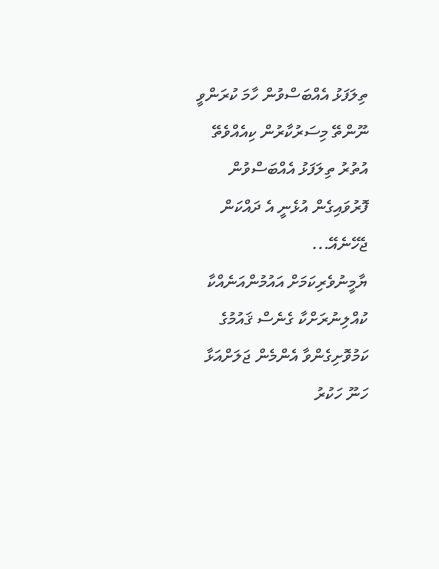ތިލަފަޅު އެއްބަސްވުން ހާމަ ކުރަންވީ ނޫންތޭ މިސަރުކާރުން ކިއެއްވެތޭ އުތުރު ތިލަފަޅު އެއްބަސްވުން ފޮރުވައިގެން އުޅެނީ އެ ދައްކަން ޖެހޭނެއޭ...
ޔާމީނުވެރިކަމަށް އައުމުންއަނެއްކާ ކުއްލިނުރަށްކާ ގެނެސް ޤައުމުގެ ކަމުވޮށިގެންވާ އެންމެން ޖަލަށްއަޅާ ހަނޫ ހަކުރު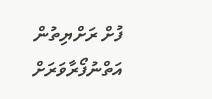ފުށް ރަށްޔިތުން އަތްނުފޯރާވަރަށް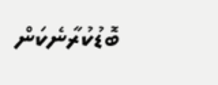ބޮޑުކުރާނެކަން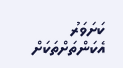ކަށަވަރު އެކަންތަށްތަކަށް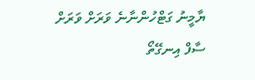ޔާމީނު ގަޓްހުންނާނެ ވަރަށް ވަރަށް ސާފް އިނގޭތޯ